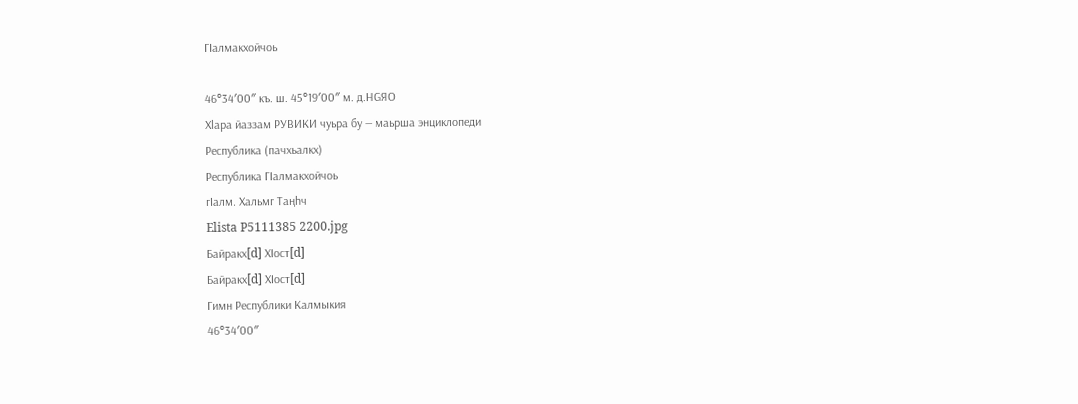ГӀалмакхойчоь

46°34′00″ къ. ш. 45°19′00″ м. д.HGЯO
Хӏара йаззам РУВИКИ чуьра бу — маьрша энциклопеди
Республика (пачхьалкх)
Республика ГӀалмакхойчоь
гӀалм. Хальмг Таңһч
Elista P5111385 2200.jpg
Байракх[d] ХӀост[d]
Байракх[d] ХӀост[d]
Гимн Республики Калмыкия
46°34′00″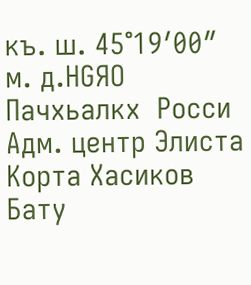къ. ш. 45°19′00″ м. д.HGЯO
Пачхьалкх  Росси
Адм. центр Элиста
Корта Хасиков Бату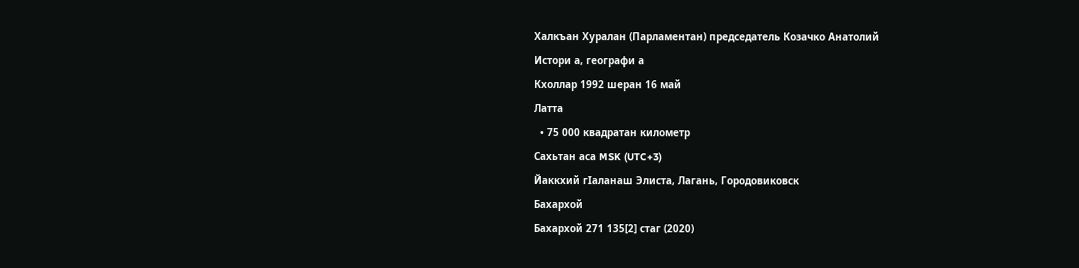Халкъан Хуралан (Парламентан) председатель Козачко Анатолий
Истори а, географи а
Кхоллар 1992 шеран 16 май
Латта
  • 75 000 квадратан километр
Сахьтан аса MSK (UTC+3)
Йаккхий гӀаланаш Элиста, Лагань, Городовиковск
Бахархой
Бахархой 271 135[2] стаг (2020)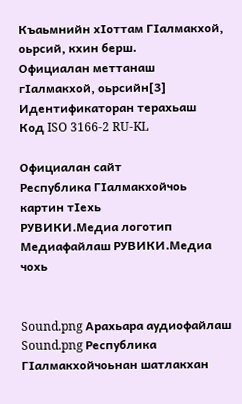Къаьмнийн хӀоттам ГӀалмакхой, оьрсий, кхин берш.
Официалан меттанаш гӀалмакхой, оьрсийн[3]
Идентификаторан терахьаш
Код ISO 3166-2 RU-KL

Официалан сайт
Республика ГӀалмакхойчоь картин тӀехь
РУВИКИ.Медиа логотип Медиафайлаш РУВИКИ.Медиа чохь


Sound.png Арахьара аудиофайлаш
Sound.png Республика ГӀалмакхойчоьнан шатлакхан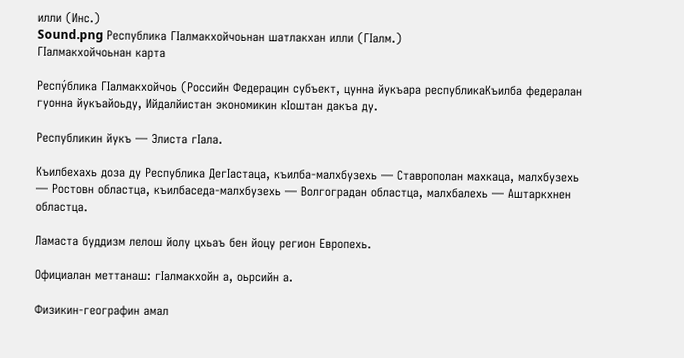илли (Инс.)
Sound.png Республика ГӀалмакхойчоьнан шатлакхан илли (ГӀалм.)
ГӀалмакхойчоьнан карта

Респу́блика ГӀалмакхойчоь (Российн Федерацин субъект, цунна йукъара республикаКъилба федералан гуонна йукъайоьду, Ийдалйистан экономикин кӀоштан дакъа ду.

Республикин йукъ — Элиста гӀала.

Къилбехахь доза ду Республика ДегӀастаца, къилба-малхбузехь — Ставрополан махкаца, малхбузехь — Ростовн областца, къилбаседа-малхбузехь — Волгоградан областца, малхбалехь — Аштаркхнен областца.

Ламаста буддизм лелош йолу цхьаъ бен йоцу регион Европехь.

Официалан меттанаш: гӀалмакхойн а, оьрсийн а.

Физикин-географин амал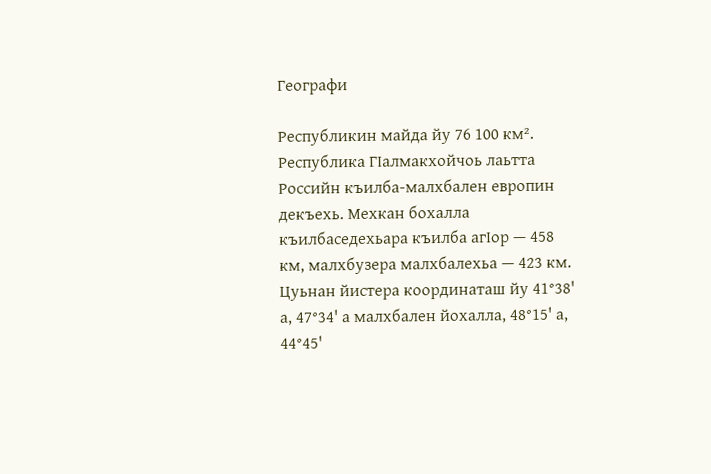Географи

Республикин майда йу 76 100 км². Республика ГӀалмакхойчоь лаьтта Российн къилба-малхбален европин декъехь. Мехкан бохалла къилбаседехьара къилба агӀор — 458 км, малхбузера малхбалехьа — 423 км. Цуьнан йистера координаташ йу 41°38' а, 47°34' а малхбален йохалла, 48°15' а, 44°45'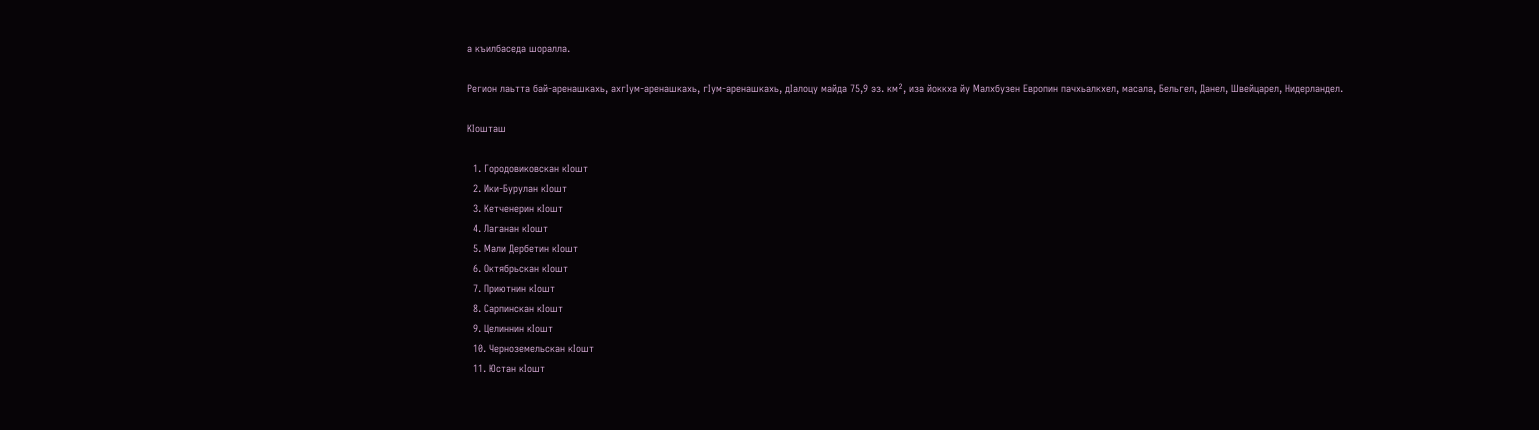а къилбаседа шоралла.

Регион лаьтта бай-аренашкахь, ахгӀум-аренашкахь, гӀум-аренашкахь, дӀалоцу майда 75,9 эз. км², иза йоккха йу Малхбузен Европин пачхьалкхел, масала, Бельгел, Данел, Швейцарел, Нидерландел.

КӀошташ

  1. Городовиковскан кӀошт
  2. Ики-Бурулан кӀошт
  3. Кетченерин кӀошт
  4. Лаганан кӀошт
  5. Мали Дербетин кӀошт
  6. Октябрьскан кӀошт
  7. Приютнин кӀошт
  8. Сарпинскан кӀошт
  9. Целиннин кӀошт
  10. Черноземельскан кӀошт
  11. Юстан кӀошт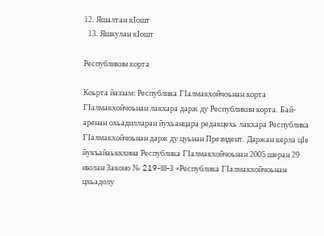12. Яшалтан кӀошт
  13. Яшкулан кӀошт

Республикин корта

Коьрта йаззам: Республика ГӀалмакхойчоьнан корта ГӀалмакхойчоьнан лакхара дарж ду Республикин корта. Бай-аренан охьадилларан йухьанцара редакцехь лакхара Республика ГӀалмакхойчоьнан дарж ду цуьнан Президент. Даржан керла цӀе йукъайаьккхина Республика ГӀалмакхойчоьнан 2005 шеран 29 июлан Законо № 219-III-З «Республика ГӀалмакхойчоьнан цхьадолу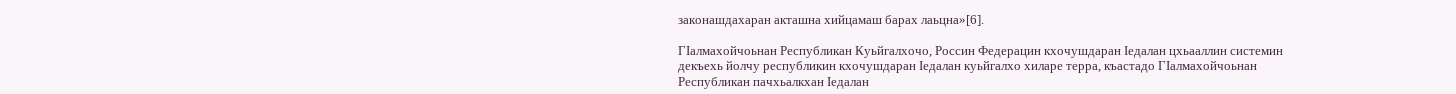законашдахаран акташна хийцамаш барах лаьцна»[6].

ГӀалмахойчоьнан Республикан Куьйгалхочо, Россин Федерацин кхочушдаран Ӏедалан цхьааллин системин декъехь йолчу республикин кхочушдаран Ӏедалан куьйгалхо хиларе терра, къастадо ГӀалмахойчоьнан Республикан пачхьалкхан Ӏедалан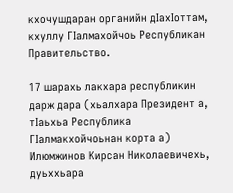кхочушдаран органийн дӀахӀоттам, кхуллу ГӀалмахойчоь Республикан Правительство.

17 шарахь лакхара республикин дарж дара (хьалхара Президент а, тӀаьхьа Республика ГӀалмакхойчоьнан корта а) Илюмжинов Кирсан Николаевичехь, дуьххьара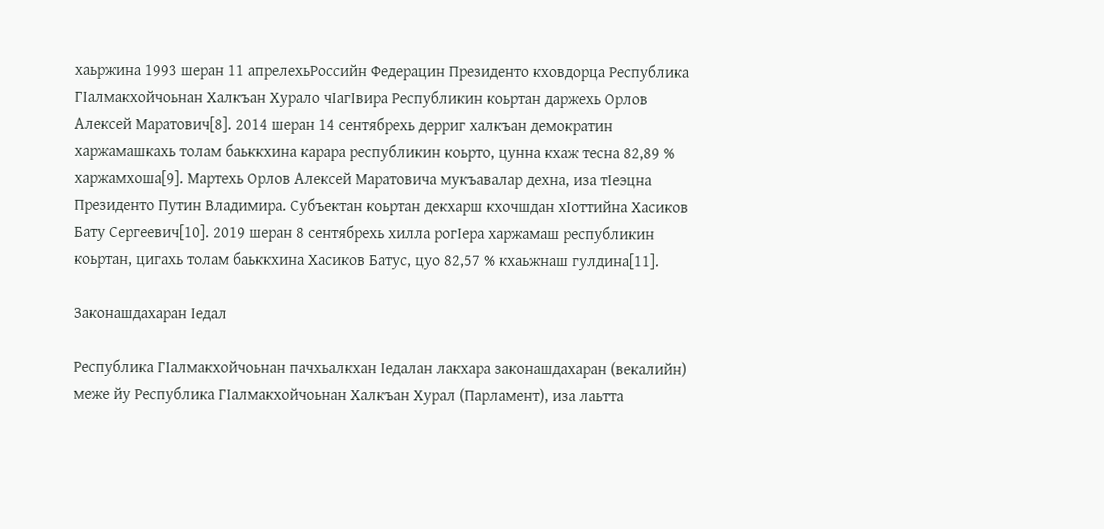хаьржина 1993 шеран 11 апрелехьРоссийн Федерацин Президенто кховдорца Республика ГӀалмакхойчоьнан Халкъан Хурало чӀагӀвира Республикин коьртан даржехь Орлов Алексей Маратович[8]. 2014 шеран 14 сентябрехь дерриг халкъан демократин харжамашкахь толам баьккхина карара республикин коьрто, цунна кхаж тесна 82,89 % харжамхоша[9]. Мартехь Орлов Алексей Маратовича мукъавалар дехна, иза тӀеэцна Президенто Путин Владимира. Субъектан коьртан декхарш кхочшдан хӀоттийна Хасиков Бату Сергеевич[10]. 2019 шеран 8 сентябрехь хилла рогӀера харжамаш республикин коьртан, цигахь толам баьккхина Хасиков Батус, цуо 82,57 % кхаьжнаш гулдина[11].

Законашдахаран Ӏедал

Республика ГӀалмакхойчоьнан пачхьалкхан Ӏедалан лакхара законашдахаран (векалийн) меже йу Республика ГӀалмакхойчоьнан Халкъан Хурал (Парламент), иза лаьтта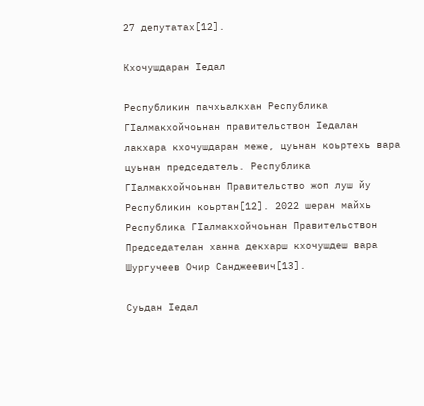27 депутатах[12].

Кхочушдаран Ӏедал

Республикин пачхьалкхан Республика ГӀалмакхойчоьнан правительствон Ӏедалан лакхара кхочушдаран меже, цуьнан коьртехь вара цуьнан председатель. Республика ГӀалмакхойчоьнан Правительство жоп луш йу Республикин коьртан[12]. 2022 шеран майхь Республика ГӀалмакхойчоьнан Правительствон Председателан ханна декхарш кхочушдеш вара Шургучеев Очир Санджеевич[13].

Суьдан Ӏедал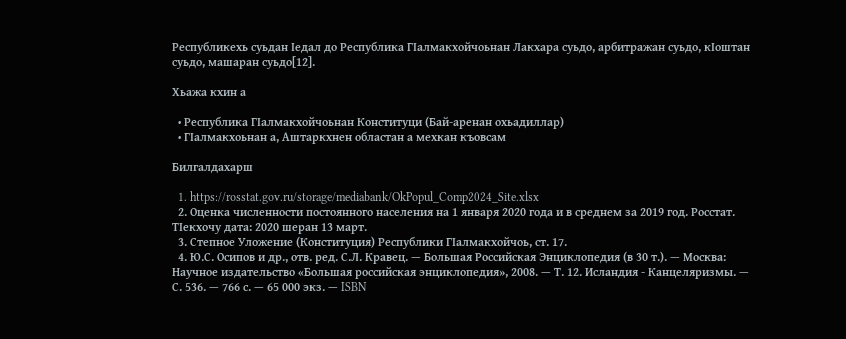Республикехь суьдан Ӏедал до Республика ГӀалмакхойчоьнан Лакхара суьдо, арбитражан суьдо, кӀоштан суьдо, машаран суьдо[12].

Хьажа кхин а

  • Республика ГӀалмакхойчоьнан Конституци (Бай-аренан охьадиллар)
  • ГӀалмакхоьнан а, Аштаркхнен областан а мехкан къовсам

Билгалдахарш

  1. https://rosstat.gov.ru/storage/mediabank/OkPopul_Comp2024_Site.xlsx
  2. Оценка численности постоянного населения на 1 января 2020 года и в среднем за 2019 год. Росстат. ТӀекхочу дата: 2020 шеран 13 март.
  3. Степное Уложение (Конституция) Республики ГӀалмакхойчоь, ст. 17.
  4. Ю.С. Осипов и др., отв. ред. С.Л. Кравец. — Большая Российская Энциклопедия (в 30 т.). — Москва: Научное издательство «Большая российская энциклопедия», 2008. — Т. 12. Исландия - Канцеляризмы. — С. 536. — 766 с. — 65 000 экз. — ISBN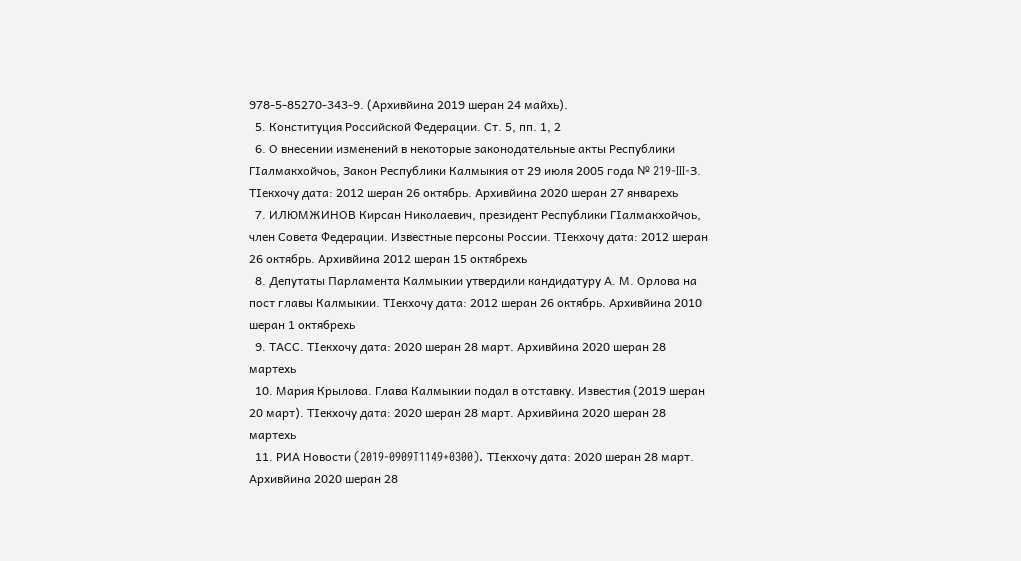978-5-85270-343-9. (Архивйина 2019 шеран 24 майхь).
  5. Конституция Российской Федерации. Ст. 5, пп. 1, 2
  6. О внесении изменений в некоторые законодательные акты Республики ГӀалмакхойчоь, Закон Республики Калмыкия от 29 июля 2005 года № 219-III-З. ТӀекхочу дата: 2012 шеран 26 октябрь. Архивйина 2020 шеран 27 январехь
  7. ИЛЮМЖИНОВ Кирсан Николаевич, президент Республики ГӀалмакхойчоь, член Совета Федерации. Известные персоны России. ТӀекхочу дата: 2012 шеран 26 октябрь. Архивйина 2012 шеран 15 октябрехь
  8. Депутаты Парламента Калмыкии утвердили кандидатуру А. М. Орлова на пост главы Калмыкии. ТӀекхочу дата: 2012 шеран 26 октябрь. Архивйина 2010 шеран 1 октябрехь
  9. ТАСС. ТӀекхочу дата: 2020 шеран 28 март. Архивйина 2020 шеран 28 мартехь
  10. Мария Крылова. Глава Калмыкии подал в отставку. Известия (2019 шеран 20 март). ТӀекхочу дата: 2020 шеран 28 март. Архивйина 2020 шеран 28 мартехь
  11. РИА Новости (2019-0909T1149+0300). ТӀекхочу дата: 2020 шеран 28 март. Архивйина 2020 шеран 28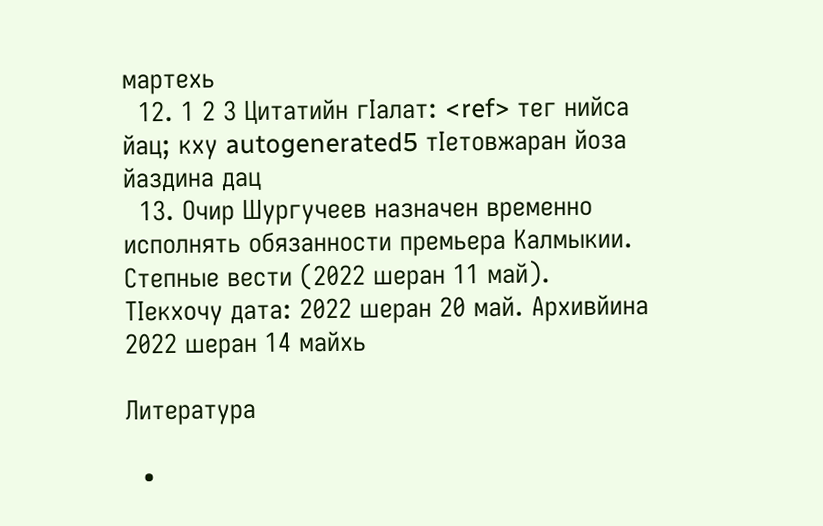мартехь
  12. 1 2 3 Цитатийн гӀалат: <ref> тег нийса йац; кху autogenerated5 тIетовжаран йоза йаздина дац
  13. Очир Шургучеев назначен временно исполнять обязанности премьера Калмыкии. Степные вести (2022 шеран 11 май). ТӀекхочу дата: 2022 шеран 20 май. Архивйина 2022 шеран 14 майхь

Литература

  •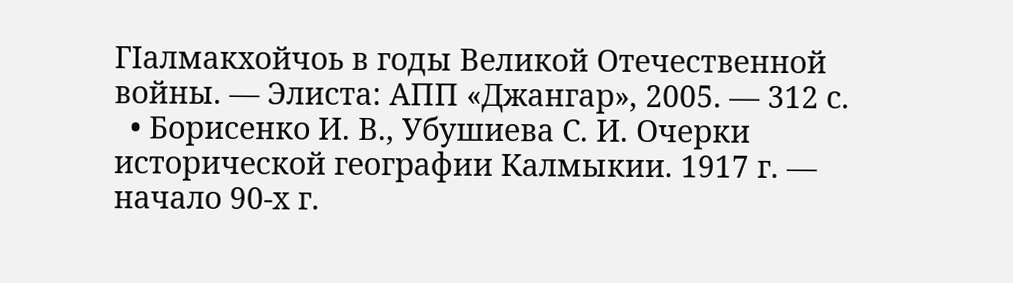ГӀалмакхойчоь в годы Великой Отечественной войны. — Элиста: АПП «Джангар», 2005. — 312 с.
  • Борисенко И. В., Убушиева С. И. Очерки исторической географии Калмыкии. 1917 г. — начало 90-х г.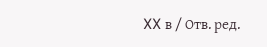XX в / Отв. ред.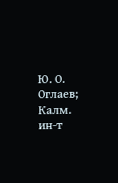Ю. О. Оглаев; Калм. ин-т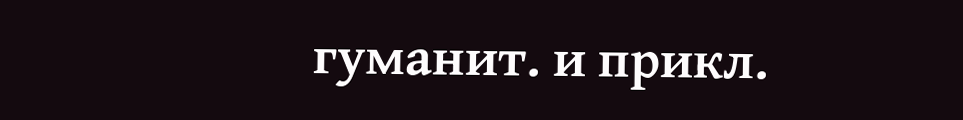гуманит. и прикл.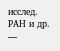исслед. РАН и др. —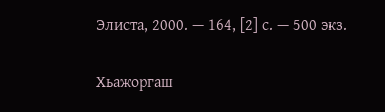Элиста, 2000. — 164, [2] с. — 500 экз.

Хьажоргаш